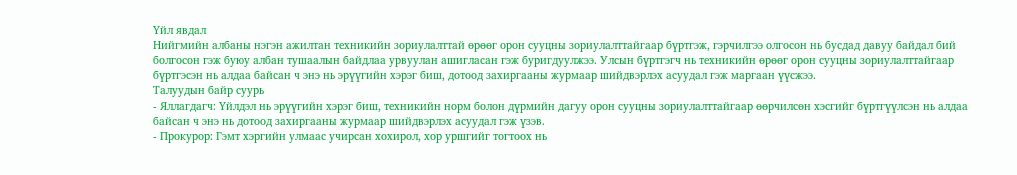Үйл явдал
Нийгмийн албаны нэгэн ажилтан техникийн зориулалттай өрөөг орон сууцны зориулалттайгаар бүртгэж, гэрчилгээ олгосон нь бусдад давуу байдал бий болгосон гэж буюу албан тушаалын байдлаа урвуулан ашигласан гэж буригдуулжээ. Улсын бүртгэгч нь техникийн өрөөг орон сууцны зориулалттайгаар бүртгэсэн нь алдаа байсан ч энэ нь эрүүгийн хэрэг биш, дотоод захиргааны журмаар шийдвэрлэх асуудал гэж маргаан үүсжээ.
Талуудын байр суурь
- Яллагдагч: Үйлдэл нь эрүүгийн хэрэг биш, техникийн норм болон дүрмийн дагуу орон сууцны зориулалттайгаар өөрчилсөн хэсгийг бүртгүүлсэн нь алдаа байсан ч энэ нь дотоод захиргааны журмаар шийдвэрлэх асуудал гэж үзэв.
- Прокурор: Гэмт хэргийн улмаас учирсан хохирол, хор уршгийг тогтоох нь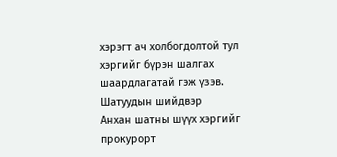хэрэгт ач холбогдолтой тул хэргийг бүрэн шалгах шаардлагатай гэж үзэв.
Шатуудын шийдвэр
Анхан шатны шүүх хэргийг прокурорт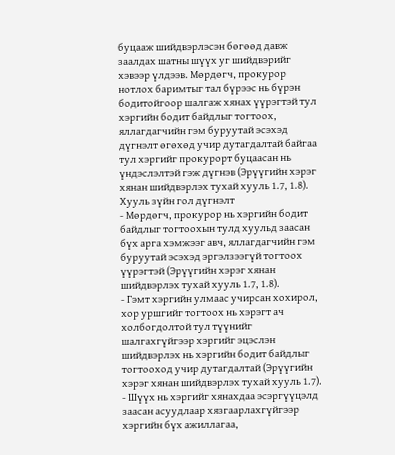буцааж шийдвэрлэсэн бөгөөд давж заалдах шатны шүүх уг шийдвэрийг хэвээр үлдээв. Мөрдөгч, прокурор нотлох баримтыг тал бүрээс нь бүрэн бодитойгоор шалгаж хянах үүрэгтэй тул хэргийн бодит байдлыг тогтоох, яллагдагчийн гэм буруутай эсэхэд дүгнэлт өгөхөд учир дутагдалтай байгаа тул хэргийг прокурорт буцаасан нь үндэслэлтэй гэж дүгнэв (Эрүүгийн хэрэг хянан шийдвэрлэх тухай хууль 1.7, 1.8).
Хууль зүйн гол дүгнэлт
- Мөрдөгч, прокурор нь хэргийн бодит байдлыг тогтоохын тулд хуульд заасан бүх арга хэмжээг авч, яллагдагчийн гэм буруутай эсэхэд эргэлзээгүй тогтоох үүрэгтэй (Эрүүгийн хэрэг хянан шийдвэрлэх тухай хууль 1.7, 1.8).
- Гэмт хэргийн улмаас учирсан хохирол, хор уршгийг тогтоох нь хэрэгт ач холбогдолтой тул түүнийг шалгахгүйгээр хэргийг эцэслэн шийдвэрлэх нь хэргийн бодит байдлыг тогтооход учир дутагдалтай (Эрүүгийн хэрэг хянан шийдвэрлэх тухай хууль 1.7).
- Шүүх нь хэргийг хянахдаа эсэргүүцэлд заасан асуудлаар хязгаарлахгүйгээр хэргийн бүх ажиллагаа,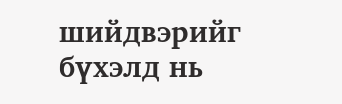шийдвэрийг бүхэлд нь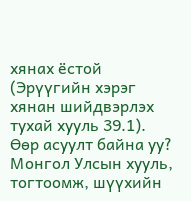хянах ёстой (Эрүүгийн хэрэг хянан шийдвэрлэх тухай хууль 39.1).
Өөр асуулт байна уу?
Монгол Улсын хууль, тогтоомж, шүүхийн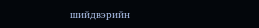шийдвэрийн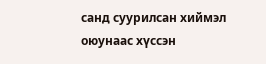санд суурилсан хиймэл оюунаас хүссэн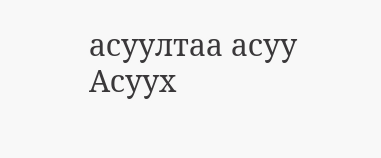асуултаа асуу
Асуух